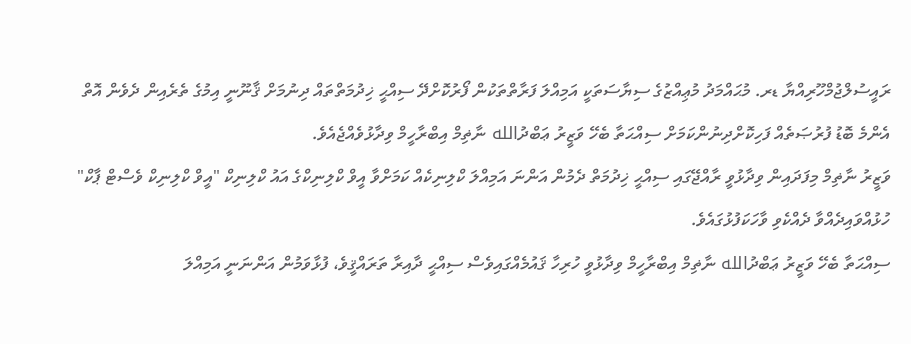ރައީސުލްޖުމްހޫރިއްޔާ ޑރ. މުޙައްމަދު މުޢިއްޒުގެ ސިޔާސަތަކީ އަމިއްލަ ފަރާތްތަކުން ފޯރުކޮށްދޭ ސިއްޙީ ޚިދުމަތްތައް ދިނުމަށް ޤާނޫނީ އިމުގެ ތެރެއިން ދެވެން އޮތް އެންމެ ބޮޑު ފުރުޞަތެއް ފަހިކޮށްދިނުންކަމަށް ސިއްޙަތާ ބެހޭ ވަޒީރު ޢަބްދުالله ނާޡިމް އިބްރާހީމް ވިދާޅުވެއްޖެއެވެ.
ވަޒީރު ނާޡިމް މިފަދައިން ވިދާޅުވީ ރާއްޖޭގައި ސިއްޙީ ޚިދުމަތް ދެމުން އަންނަ އަމިއްލަ ކްލިނިކެއް ކަމަށްވާ އީވް ކްލިނިކްގެ އައު ކްލިނިކް "އީވް ކްލިނިކް ވެސްޓް ޕާކް" ހުޅުއްވައިދެއްވާ ދެއްކެވި ވާހަކަފުޅުގައެވެ.
ސިއްޙަތާ ބެހޭ ވަޒީރު ޢަބްދުالله ނާޡިމް އިބްރާހީމް ވިދާޅުވީ ހުރިހާ ޤައުމެއްގައިވެސް ސިއްޙީ ދާއިރާ ތަރައްޤީވެ، ފުޅާވަމުން އަންނަނީ އަމިއްލަ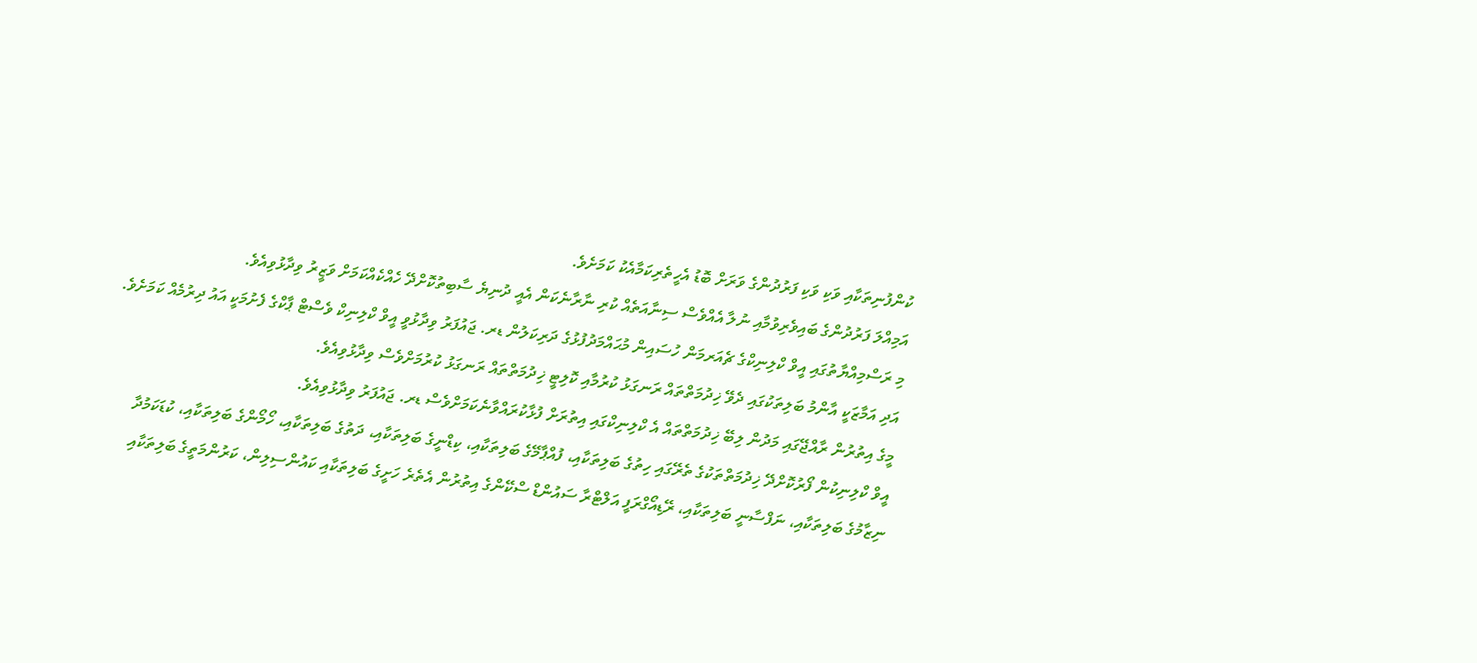ކުންފުނިތަކާއި ވަކި ވަކި ފަރުދުންގެ ވަރަށް ބޮޑު އެހީތެރިކަމާއެކު ކަމަށެވެ.
އަމިއްލަ ފަރުދުންގެ ބައިވެރިވުމާއި ނުލާ އެއްވެސް ސިނާއަތެއް ކުރި ނާރާނެކަން އެއީ ދުނިޔެ ސާބިތުކޮށްދޭ ހެއްކެއްކަމަށް ވަޒީރު ވިދާޅުވިއެވެ.
މި ރަސްމިއްޔާތުގައި އީވް ކްލިނިކްގެ ޗެއަރމަން ހުސައިން މުޙައްމަދުފުޅުގެ ދަރިކަލުން ޑރ. ޖައުފަރު ވިދާޅުވީ އީވް ކްލިނިކް ވެސްޓް ޕާކްގެ ފެށުމަކީ އައު ދިރުމެއް ކަމަށެވެ. އަދި އަމާޒަކީ އާންމު ބަލިތަކުގައި ދެވޭ ޚިދުމަތްތައް ރަނގަޅު ކުރުމާއި ކޮލިޓީ ޚިދުމަތްތައް ރަނގަޅު ކުރުމަށްވެސް ވިދާޅުވިއެވެ.
މީގެ އިތުރުން ރާއްޖޭގައި މަދުން ލިބޭ ޚިދުމަތްތައް އެ ކްލިނިކްގައި އިތުރަށް ފުޅާކުރައްވާނެކަމަށްވެސް ޑރ. ޖައުފަރު ވިދާޅުވިއެވެ.
އީވް ކްލިނިކުން ފޯރުކޮށްދޭ ޚިދުމަތްތަކުގެ ތެރޭގައި ހިތުގެ ބަލިތަކާއި، ފުއްޕާމޭގެ ބަލިތަކާއި، ކިޑްނީގެ ބަލިތަކާއި، ދަތުގެ ބަލިތަކާއި، ހޯމޯންގެ ބަލިތަކާއި، ކުޑަކަމުދާ ނިޒާމުގެ ބަލިތަކާއި، ނަފްސާނީ ބަލިތަކާއި، ރޭޑިއޯގްރަފީ އަލްޓްރާ ސައުންޑް ސްކޭންގެ އިތުރުން އެތެރެ ހަށީގެ ބަލިތަކާއި ކައުންސިލިން، ކަރުންމަތީގެ ބަލިތަކާއި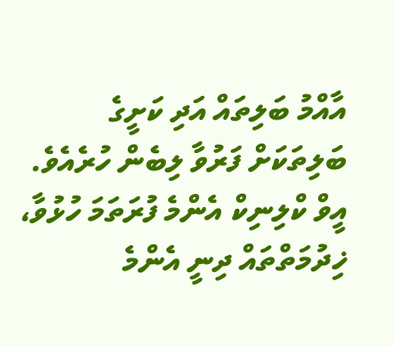އާއްމު ބަލިތައް އަދި ކަށީގެ ބަލިތަކަށް ފަރުވާ ލިބެން ހުރެއެވެ.
އީވް ކްލިނިކް އެންމެ ފުރަތަމަ ހުޅުވާ، ޚިދުމަތްތައް ދިނީ އެންމެ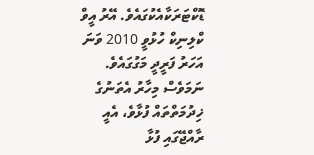ޑޮކްޓަރަކާއެކުގައެވެ. އޭރު އީވް ކްލިނިކް ހުޅުވީ 2010 ވަނަ އަހަރު ފަރީދީ މަގުގައެވެ. ނަމަވެސް މިހާރު އެތަނުގެ ޚިދުމަތްތައް ފުޅާވެ، އެއީ ރާއްޖޭގައި ފުޅާ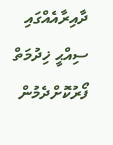ދާއިރާއެއްގައި ސިއްޙީ ޚިދުމަތް ފޯރުކޮށްދެމުން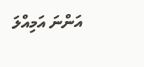އަންނަ އަމިއްލަ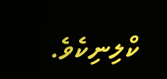ކްލިނިކެވެ.